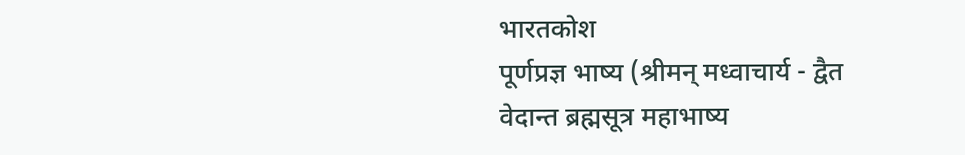भारतकोश
पूर्णप्रज्ञ भाष्य (श्रीमन् मध्वाचार्य - द्वैत वेदान्त ब्रह्मसूत्र महाभाष्य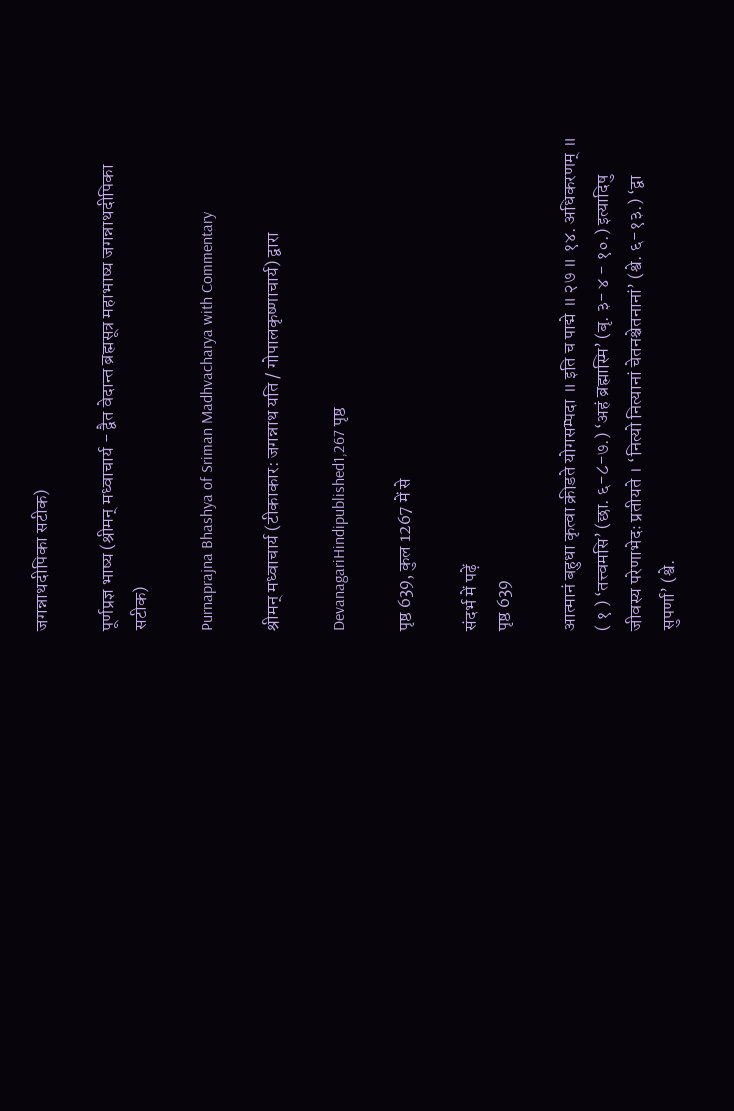जगन्नाथदीपिका सटीक)

पूर्णप्रज्ञ भाष्य (श्रीमन् मध्वाचार्य - द्वैत वेदान्त ब्रह्मसूत्र महाभाष्य जगन्नाथदीपिका सटीक)

Purnaprajna Bhashya of Sriman Madhvacharya with Commentary

श्रीमन् मध्वाचार्य (टीकाकार: जगन्नाथ यति / गोपालकृष्णाचार्य) द्वारा

DevanagariHindipublished1,267 पृष्ठ

पृष्ठ 639, कुल 1267 में से

संदर्भ में पढ़ें
पृष्ठ 639

आत्मानं बहुधा कृत्वा क्रीडते योगसम्पदा ॥ इति च पाद्मे ॥ २७ ॥ १४. अधिकरणम् ॥ ( १ ) ‘तत्त्वमसि’ (छा. ६-८-७.) ‘अहं ब्रह्मास्मि’ (बृ. ३- ४ - १०.) इत्यादिषु जीवस्य परेणाभेदः प्रतीयते । ‘नित्यो नित्यानां चेतनश्चेतनानां’ (श्वे. ६-१३.) ‘द्वा सुपर्णा’ (श्वे.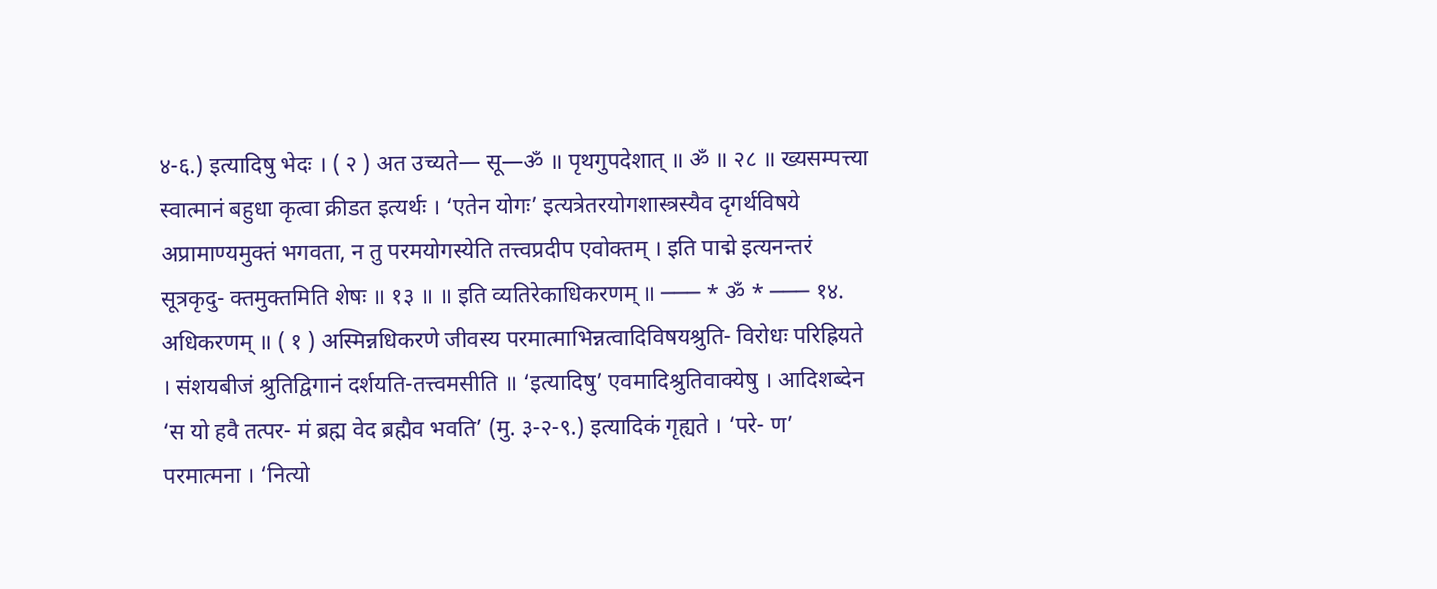४-६.) इत्यादिषु भेदः । ( २ ) अत उच्यते— सू—ॐ ॥ पृथगुपदेशात् ॥ ॐ ॥ २८ ॥ ख्यसम्पत्त्या स्वात्मानं बहुधा कृत्वा क्रीडत इत्यर्थः । ‘एतेन योगः’ इत्यत्रेतरयोगशास्त्रस्यैव दृगर्थविषये अप्रामाण्यमुक्तं भगवता, न तु परमयोगस्येति तत्त्वप्रदीप एवोक्तम् । इति पाद्मे इत्यनन्तरं सूत्रकृदु- क्तमुक्तमिति शेषः ॥ १३ ॥ ॥ इति व्यतिरेकाधिकरणम् ॥ ─── * ॐ * ─── १४. अधिकरणम् ॥ ( १ ) अस्मिन्नधिकरणे जीवस्य परमात्माभिन्नत्वादिविषयश्रुति- विरोधः परिह्रियते । संशयबीजं श्रुतिद्विगानं दर्शयति-तत्त्वमसीति ॥ ‘इत्यादिषु’ एवमादिश्रुतिवाक्येषु । आदिशब्देन ‘स यो हवै तत्पर- मं ब्रह्म वेद ब्रह्मैव भवति’ (मु. ३-२-९.) इत्यादिकं गृह्यते । ‘परे- ण’ परमात्मना । ‘नित्यो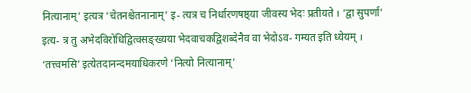नित्यानाम्’ इत्यत्र ‘चेतनश्चेतनानाम्’ इ- त्यत्र च निर्धारणषष्ठ्या जीवस्य भेदः प्रतीयते । ‘द्वा सुपर्णा’ इत्य- त्र तु अभेदविरोधिद्वित्वसङ्ख्यया भेदवाचकद्विशब्देनैव वा भेदोऽव- गम्यत इति ध्येयम् । ‘तत्त्वमसि’ इत्येतदानन्दमयाधिकरणे ‘नित्यो नित्यानाम्’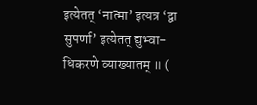इत्येतत् ‘नात्मा’ इत्यत्र ‘द्वा सुपर्णा’ इत्येतत् द्युभ्वा- धिकरणे व्याख्यातम् ॥ (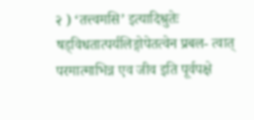२ ) ‘तत्त्वमसि’ इत्यादिश्रुतेः षड्विधतात्पर्यलिङ्गोपेतत्वेन प्रबल- त्वात् परमात्माभिन्न एव जीव इति पूर्वपक्षे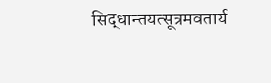सिद्धान्तयत्सूत्रमवतार्य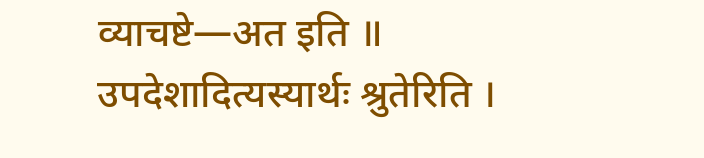व्याचष्टे—अत इति ॥ उपदेशादित्यस्यार्थः श्रुतेरिति ।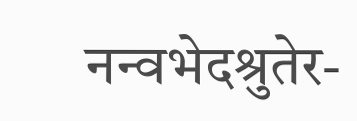नन्वभेदश्रुतेर-